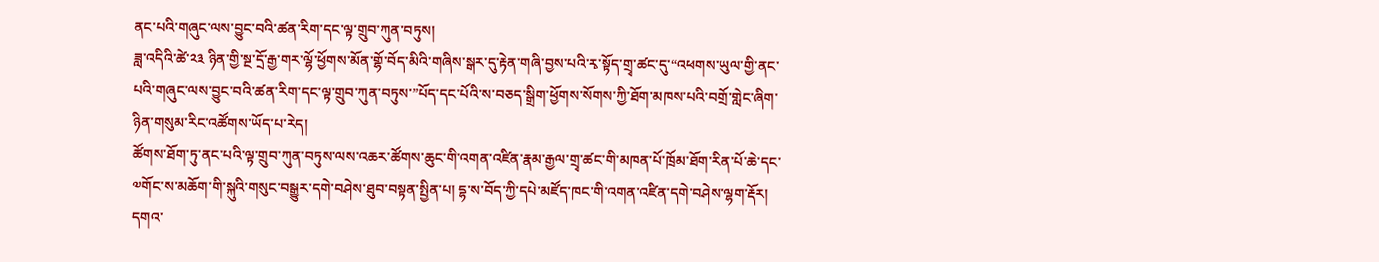ནང་པའི་གཞུང་ལས་བྱུང་བའི་ཚན་རིག་དང་ལྟ་གྲུབ་ཀུན་བཏུས།
ཟླ་འདིའི་ཚེ་༢༣ ཉིན་གྱི་སྔ་དྲོ་རྒྱ་གར་ལྷོ་ཕྱོགས་མོན་གྷོ་བོད་མིའི་གཞིས་སྒར་དུ་རྟེན་གཞི་བྱས་པའི་རྭ་སྟོད་གྲྭ་ཚང་དུ་“འཕགས་ཡུལ་གྱི་ནང་པའི་གཞུང་ལས་བྱུང་བའི་ཚན་རིག་དང་ལྟ་གྲུབ་ཀུན་བཏུས་”པོད་དང་པོའི་ས་བཅད་སྒྲིག་ཕྱོགས་སོགས་ཀྱི་ཐོག་མཁས་པའི་བགྲོ་གླེང་ཞིག་ཉིན་གསུམ་རིང་འཚོགས་ཡོད་པ་རེད།
ཚོགས་ཐོག་ཏུ་ནང་པའི་ལྟ་གྲུབ་ཀུན་བཏུས་ལས་འཆར་ཚོགས་ཆུང་གི་འགན་འཛིན་རྣམ་རྒྱལ་གྲྭ་ཚང་གི་མཁན་པོ་ཁྲོམ་ཐོག་རིན་པོ་ཆེ་དང་༧གོང་ས་མཆོག་གི་སྐུའི་གསུང་བསྒྱུར་དགེ་བཤེས་ཐུབ་བསྟན་སྤྱིན་པ། དྷ་ས་བོད་ཀྱི་དཔེ་མཛོད་ཁང་གི་འགན་འཛིན་དགེ་བཤེས་ལྷག་རྡོར། དགའ་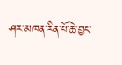ཤར་མཁན་རིན་པོ་ཆེ་བྱང་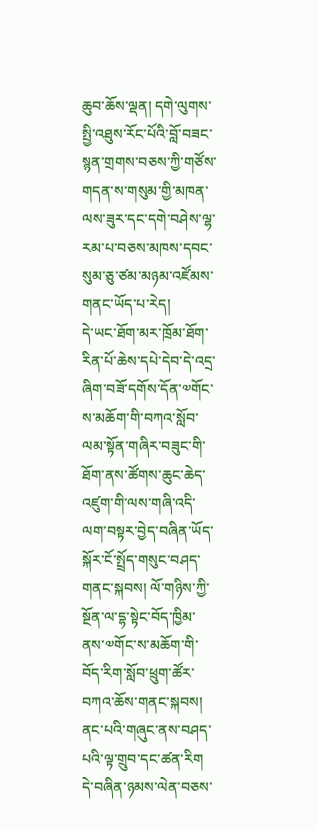ཆུབ་ཆོས་ལྡན། དགེ་ལུགས་སྤྱི་འཐུས་རོང་པོའི་བློ་བཟང་སྙན་གྲགས་བཅས་ཀྱི་གཙོས་གདན་ས་གསུམ་གྱི་མཁན་ལས་ཟུར་དང་དགེ་བཤེས་ལྷ་རམ་པ་བཅས་མཁས་དབང་སུམ་ཅུ་ཙམ་མཉམ་འཛོམས་གནང་ཡོད་པ་རེད།
དེ་ཡང་ཐོག་མར་ཁྲོམ་ཐོག་རིན་པོ་ཆེས་དཔེ་དེབ་དེ་འདྲ་ཞིག་བཟོ་དགོས་དོན་༧གོང་ས་མཆོག་གི་བཀའ་སློབ་ལམ་སྟོན་གཞིར་བཟུང་གི་ཐོག་ནས་ཚོགས་ཆུང་ཆེད་འཛུག་གི་ལས་གཞི་འདི་ལག་བསྟར་བྱེད་བཞིན་ཡོད་སྐོར་ངོ་སྤྲོད་གསུང་བཤད་གནང་སྐབས། ལོ་གཉིས་ཀྱི་སྔོན་ལ་དྷ་སྟེང་བོད་ཁྱིམ་ནས་༧གོང་ས་མཆོག་གི་བོད་རིག་སློབ་ཕྲུག་ཚོར་བཀའ་ཆོས་གནང་སྐབས། ནང་པའི་གཞུང་ནས་བཤད་པའི་ལྟ་གྲུབ་དང་ཚན་རིག དེ་བཞིན་ཉམས་ལེན་བཅས་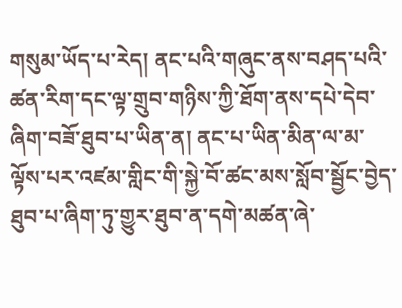གསུམ་ཡོད་པ་རེད། ནང་པའི་གཞུང་ནས་བཤད་པའི་ཚན་རིག་དང་ལྟ་གྲུབ་གཉིས་ཀྱི་ཐོག་ནས་དཔེ་དེབ་ཞིག་བཟོ་ཐུབ་པ་ཡིན་ན། ནང་པ་ཡིན་མིན་ལ་མ་ལྟོས་པར་འཛམ་གླིང་གི་སྐྱེ་བོ་ཚང་མས་སློབ་སྦྱོང་བྱེད་ཐུབ་པ་ཞིག་ཏུ་གྱུར་ཐུབ་ན་དགེ་མཚན་ཞེ་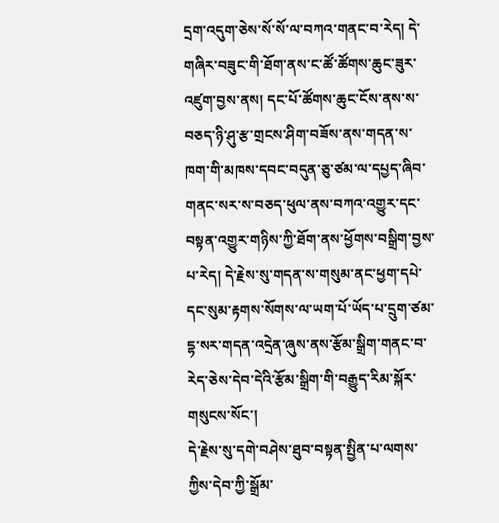དྲག་འདུག་ཅེས་སོ་སོ་ལ་བཀའ་གནང་བ་རེད། དེ་གཞིར་བཟུང་གི་ཐོག་ནས་ང་ཚོ་ཚོགས་ཆུང་ཟུར་འཛུག་བྱས་ནས། དང་པོ་ཚོགས་ཆུང་ངོས་ནས་ས་བཅད་ཉི་ཤུ་རྩ་གྲངས་ཤིག་བཟོས་ནས་གདན་ས་ཁག་གི་མཁས་དབང་བདུན་ཅུ་ཙམ་ལ་དཔྱད་ཞིབ་གནང་སར་ས་བཅད་ཕུལ་ནས་བཀའ་འགྱུར་དང་བསྟན་འགྱུར་གཉིས་ཀྱི་ཐོག་ནས་ཕྱོགས་བསྒྲིག་བྱས་པ་རེད། དེ་རྗེས་སུ་གདན་ས་གསུམ་ནང་ཕྱག་དཔེ་དང་སུམ་རྟགས་སོགས་ལ་ཡག་པོ་ཡོད་པ་དྲུག་ཙམ་དྷ་སར་གདན་འདྲེན་ཞུས་ནས་རྩོམ་སྒྲིག་གནང་བ་རེད་ཅེས་དེབ་དེའི་རྩོམ་སྒྲིག་གི་བརྒྱུད་རིམ་སྐོར་གསུངས་སོང་།
དེ་རྗེས་སུ་དགེ་བཤེས་ཐུབ་བསྟན་སྤྱིན་པ་ལགས་ཀྱིས་དེབ་ཀྱི་སྒྲོམ་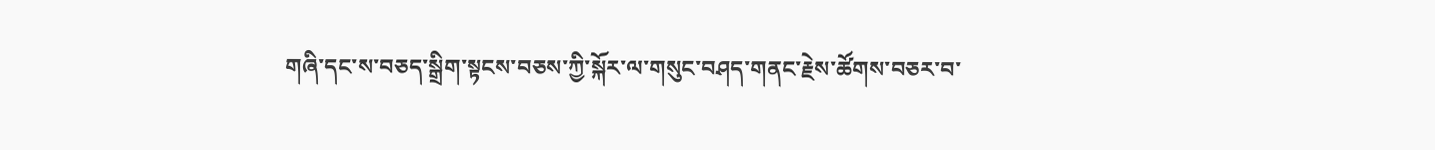གཞི་དང་ས་བཅད་སྒྲིག་སྟངས་བཅས་ཀྱི་སྐོར་ལ་གསུང་བཤད་གནང་རྗེས་ཚོགས་བཅར་བ་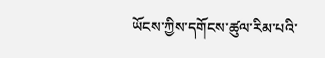ཡོངས་ཀྱིས་དགོངས་ཚུལ་རིམ་པའི་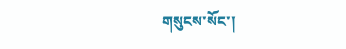གསུངས་སོང་།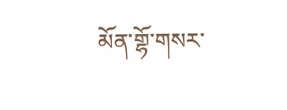མོན་གྷོ་གསར་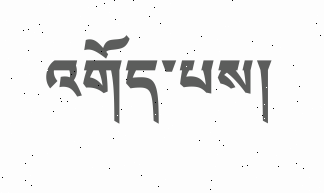འགོད་པས།